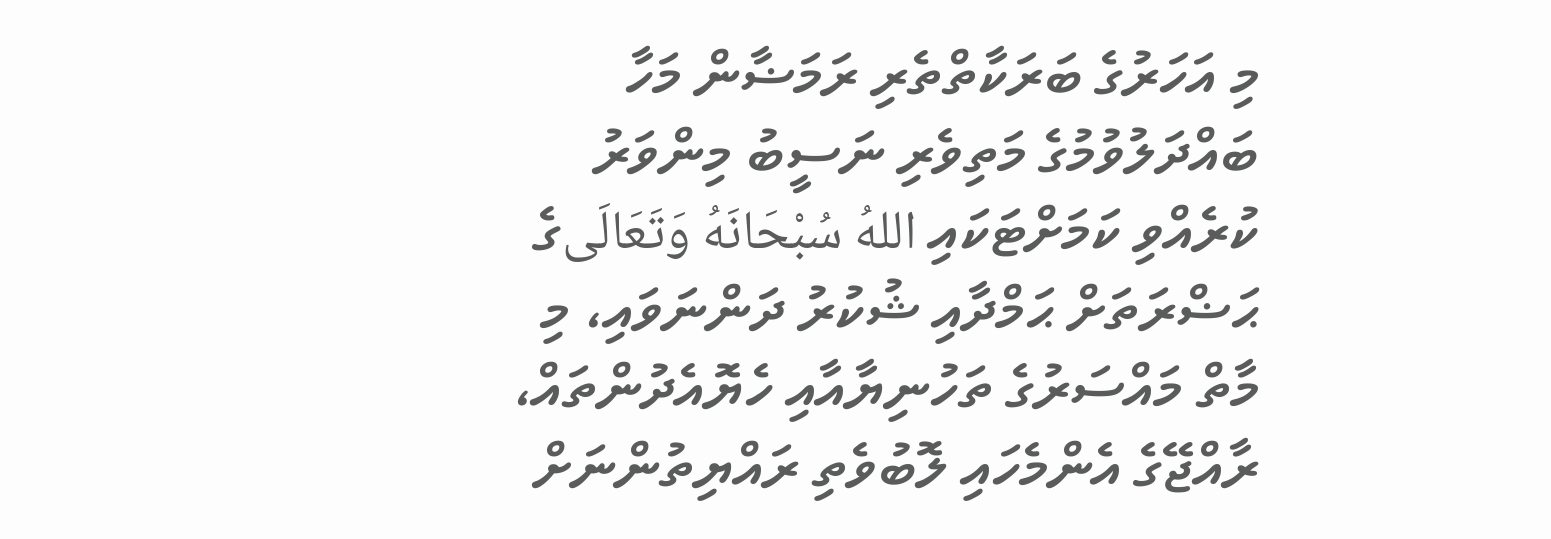މި އަހަރުގެ ބަރަކާތްތެރި ރަމަޟާން މަހާ ބައްދަލުވުމުގެ މަތިވެރި ނަސީބު މިންވަރު ކުރެއްވި ކަމަށްޓަކައި اللهُ سُبْحَانَهُ وَتَعَالَىގެ ޙަޟްރަތަށް ޙަމްދާއި ޝުކުރު ދަންނަވައި، މި މާތް މައްސަރުގެ ތަހުނިޔާއާއި ހެޔޮއެދުންތައް، ރާއްޖޭގެ އެންމެހައި ލޮބުވެތި ރައްޔިތުންނަށް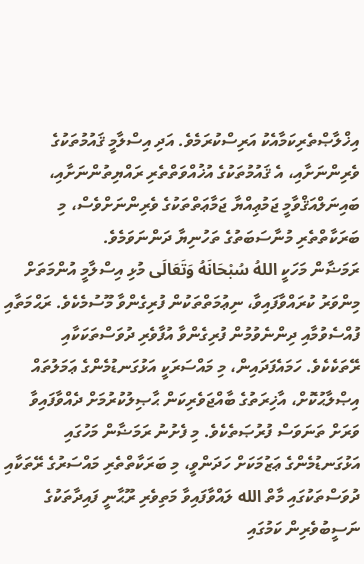އިޚްލާޞްތެރިކަމާއެކު އަރިސްކުރަމެވެ. އަދި އިސްލާމީ ޤައުމުތަކުގެ ވެރިންނަށާއި، އެ ޤައުމުތަކުގެ އުޚުއްވަތްތެރި ރައްޔިތުންނަށާއި، ބައިނަލްއަޤްވާމީ ޖަމުޢިއްޔާ ޖަމާޢަތްތަކުގެ ވެރިންނަށްވެސް، މި ބަރަކާތްތެރި މުނާސަބަތުގެ ތަހުނިޔާ ދަންނަވަމެވެ.
ރަމަޟާން މަހަކީ اللهُ سُبْحَانَهُ وَتَعَالَى މުޅި އިސްލާމީ އުންމަތަށް މިންވަރު ކުރައްވާފައިވާ، ނިޢުމަތްތަކުން ފުރިގެންވާ މޫސުމެކެވެ. ރަޙްމަތާއި ފުއްސެވުމާއި ދިންނެވުމުން ފުރިގެންވާ އުފާވެރި ދުވަސްތަކަކާއި ރޭތަކެކެވެ. ހަމައެފަދައިން، މި މައްސަރަކީ އަޅުގަނޑުމެންގެ ޢަމަލުތައް އިޞްލާޙުކޮށް، އާޚިރަތުގެ ބާއްޖަވެރިކަން ޙާޞިލުކުރުމަށް ދެއްވާފައިވާ ވަރަށް ތަނަވަސް ފުރުޞަތެކެވެ. މި ފެށުނު ރަމަޟާން މަހުގައި އަޅުގަނޑުމެންގެ ޢަޒުމަކަށް ހަދަންވީ، މި ބަރަކާތްތެރި މައްސަރުގެ ރޭތަކާއި ދުވަސްތަކުގައި މާތް الله ލައްވާފައިވާ މަތިވެރި ރޫޙާނީ ފައިދާތަކުގެ ނަސީބުވެރިން ކަމުގައި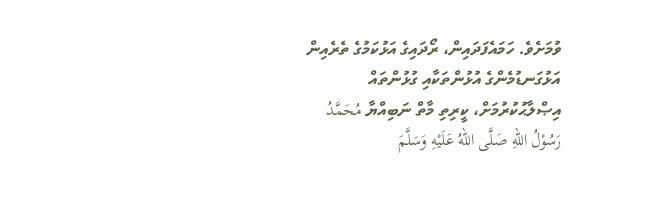ވުމަށެވެ. ހަމައެފަދައިން، ރޯދައިގެ އަޅުކަމުގެ ތެރެއިން އަޅުގަނޑުމެންގެ އުޅުންތަކާއި ގުޅުންތައް އިޞްލާޙުކުރުމަށް، ކީރިތި މާތް ނަބިއްޔާ مُحَمَّدُ رَسُوْلُ اللهِ صَلَّى اللهُ عَلَيْهِ وَسَلَّمَ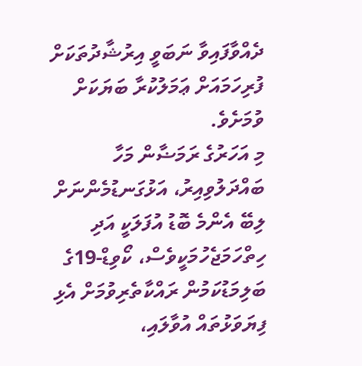ދެއްވާފައިވާ ނަބަވީ އިރުޝާދުތަކަށް ފުރިހަމައަށް ޢަމަލުކުރާ ބަޔަކަށް ވުމަށެވެ.
މި އަހަރުގެ ރަމަޟާން މަހާ ބައްދަލުވިއިރު، އަޅުގަނޑުމެންނަށް ލިބޭ އެންމެ ބޮޑު އުފަލަކީ އަދި ހިތްހަމަޖެހުމަކީވެސް، ކޯވިޑް-19ގެ ބަލިމަޑުކަމުން ރައްކާތެރިވުމަށް އެޅި ފިޔަވަޅުތައް އުވާލައި،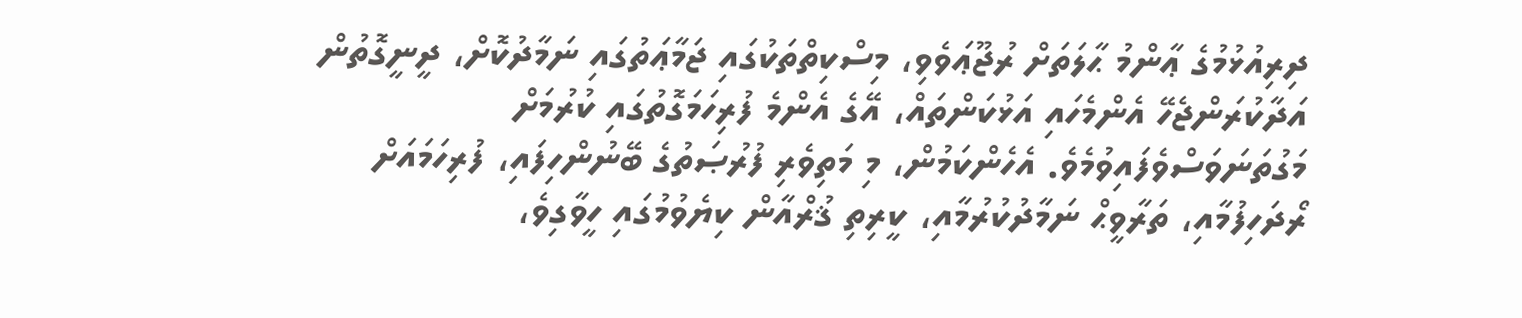ދިރިއުޅުމުގެ ޢާންމު ޙާލަތަށް ރުޖޫޢަވެވި، މިސްކިތްތަކުގައި ޖަމާޢަތުގައި ނަމާދުކޮށް، ދީނީގޮތުން އަދާކުރަންޖެހޭ އެންމެހައި އަޅުކަންތައް، އޭގެ އެންމެ ފުރިހަމަގޮތުގައި ކުރުމަށް މަގުތަނަވަސްވެފައިވުމެވެ. އެހެންކަމުން، މި މަތިވެރި ފުރުޞަތުގެ ބޭނުންހިފައި، ފުރިހަމައަށް ރޯދަހިފުމާއި، ތަރާވީޙް ނަމާދުކުރުމާއި، ކީރިތި ޤުރްއާން ކިޔެވުމުގައި ހީވާގިވެ،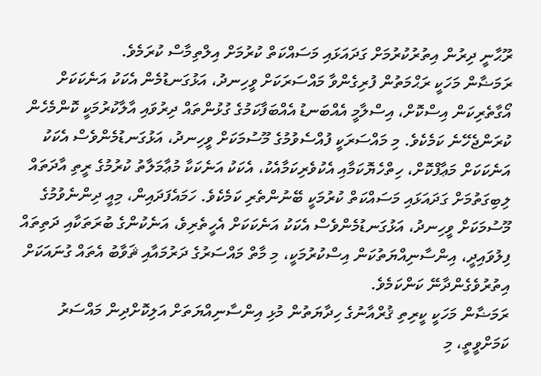ރޫޙާނީ ދިރުން އިތުރުކުރުމަށް ގަދައަޅައި މަސައްކަތް ކުރުމަށް އިލްތިމާސް ކުރަމެވެ.
ރަމަޟާން މަހަކީ ރަޙްމަތުން ފުރިގެންވާ މައްސަރަކަށް ވީހިނދު، އަޅުގަނޑުމެން އެކަކު އަނެކަކަށް އޯގާތެރިކަން އިސްކޮށް، އިސްލާމީ އެއްބަނޑު އެއްބަފާކަމުގެ ގުޅުންތައް ދިރުވައި އާލާކުރުމަކީ ކޮންމެހެން ކުރަންޖެހޭނެ ކަމެކެވެ. މި މައްސަރަކީ ފުއްސެވުމުގެ މޫސުމަކަށް ވީހިނދު، އަޅުގަނޑުމެންވެސް އެކަކު އަނެކަކަށް މަޢާފްކޮށް، ހިތްހެޔޮކަމާއި އެކުވެރިކަމާއެކު، އެކަކު އަނެކަކާ މުޢާމަލާތު ކުރުމުގެ ރީތި އާދަތައް ލިބިގަތުމަށް ގަދައަޅައި މަސައްކަތް ކުރުމަކީ ބޭނުންތެރި ކަމެކެވެ. ހަމައެފަދައިން، މިއީ ދިންނެވުމުގެ މޫސުމަކަށް ވީހިނދު، އަޅުގަނޑުމެންވެސް އެކަކު އަނެކަކަށް އެހީތެރިވެ، އަނެކުންގެ ބުރަތަކާއި ދަތިތައް ފިލުވައިދީ، އިންސާނިއްޔަތުކަން އިސްކުރުމަކީ، މި މާތް މައްސަރުގެ ދަރުމައާއި ޘަވާބު އެތައް ގުނައަކަށް އިތުރުވެގެންދާނޭ ކަންކަމެވެ.
ރަމަޟާން މަހަކީ ކީރިތި ޤުރްއާނުގެ ހިދާޔަތުން މުޅި އިންސާނިއްޔަތަށް އަލިކޮށްދިން މައްސަރު ކަމަށްވީތީ، މި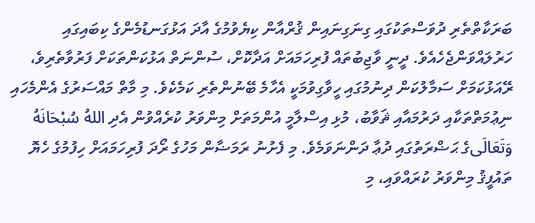ބަރަކާތްތެރި ދުވަސްތަކުގައި ގިނަގިނައިން ޤުރްއާން ކިޔެވުމުގެ އާދަ އަޅުގަނޑުމެންގެ ކިބައިގައި ހަރުލައްވަންޖެހެއެވެ. ދީނީ ވާޖިބުތައް ފުރިހަމައަށް އަދާކޮށް، ސުންނަތް އަޅުކަންތަކަށް ފަރުވާތެރިވެ، ރޭއަޅުކަމަށް ސަމާލުކަން ދިނުމުގައި ހީވާގިވުމަކީ އެހާމެ ބޭނުންތެރި ކަމެކެވެ. މި މާތް މައްސަރުގެ އެންމެހައި ނިޢުމަތްތަކާއި ދަރުމައާއި ޘަވާބު، މުޅި އިސްލާމީ އުންމަތަށް މިންވަރު ކުރެއްވުން އެދި اللهُ سُبْحَانَهُ وَتَعَالَىގެ ޙަޟްރަތުގައި ދުޢާ ދަންނަވަމެވެ. މި ފެށުނު ރަމަޟާން މަހުގެ ރޯދަ ފުރިހަމައަށް ހިފުމުގެ ހެޔޮ ތައުފީޤު މިންވަރު ކުރައްވައި، މި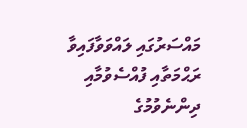މައްސަރުގައި ލައްވަވާފައިވާ ރަޙްމަތާއި ފުއްސެވުމާއި ދިންނެވުމުގެ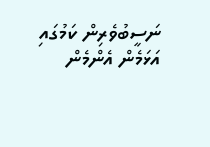ނަސީބުވެރިން ކަމުގައި އަޅަމެން އެންމެން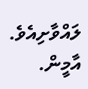ލައްވާށިއެވެ. އާމީން.